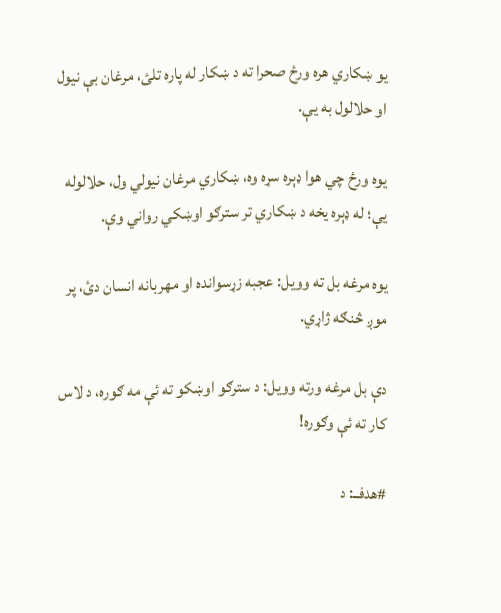يو ښکاري هره ورځ صحرا ته د ښکار له پاره تلئ، مرغان بې نيول او حلالول به يې.

يوه ورځ چي هوا ډېره سړه وه، ښکاري مرغان نيولي ول، حلالوله يې؛ له ډېره يخه د ښکاري تر سترګو اوښکي رواني وې.

يوه مرغه بل ته وويل: عجبه زړسوانده او مهربانه انسان دئ، پر موږ څنګه ژاړي.

دې بل مرغه ورته وويل: د سترګو اوښکو ته ئې مه ګوره، د لاس کار ته ئې وګوره!

#هدفــ: د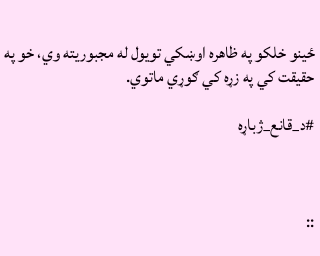ځينو خلکو په ظاهره اوښکي تويول له مجبوريته وي، خو په حقيقت کي په زړه کي ګوړي ماتوي.

#د_قانع_ژباړه



::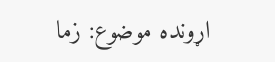اړونده موضوع: زما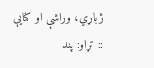ژباړي، وراشې او کنايې
:: تړاو: پند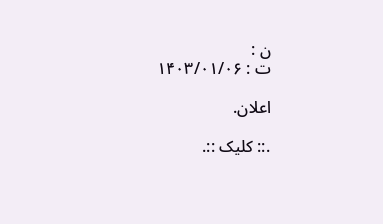ن :
ت : ۱۴۰۳/۰۱/۰۶

اعلان.

.:: کلیک ::.